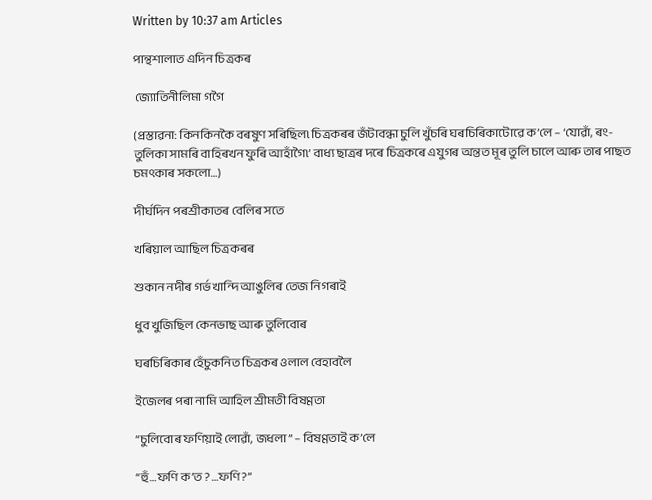Written by 10:37 am Articles

পান্থশালাত এদিন চিত্ৰকৰ

 জ্যোতিনীলিমা গগৈ

(প্ৰস্তাৱনা: কিনকিনকৈ বৰষুণ সৰিছিল৷ চিত্ৰকৰৰ জঁটাবন্ধা চুলি খুঁচৰি ঘৰচিৰিকাটোৱে ক’লে – ‘যোৱাঁ, ৰং-তুলিকা সামৰি বাহিৰখন ফুৰি আহাঁগৈ৷’ বাধ্য ছাত্ৰৰ দৰে চিত্ৰকৰে এযুগৰ অন্তত মূৰ তুলি চালে আৰু তাৰ পাছত চমৎকাৰ সকলো…)

দীৰ্ঘদিন পৰশ্ৰীকাতৰ বেলিৰ সতে

খৰিয়াল আছিল চিত্ৰকৰৰ

শুকান নদীৰ গৰ্ভ খান্দি আঙুলিৰ তেজ নিগৰাই

ধুব খুজিছিল কেনভাছ আৰু তুলিবোৰ

ঘৰচিৰিকাৰ হেঁচুকনিত চিত্ৰকৰ ওলাল বেহাবলৈ

ইজেলৰ পৰা নামি আহিল শ্ৰীমতী বিষণ্ণতা

“চুলিবোৰ ফণিয়াই লোৱাঁ, জধলা” – বিষণ্ণতাই ক’লে

“হুঁ…ফণি ক’ত ? …ফণি ?”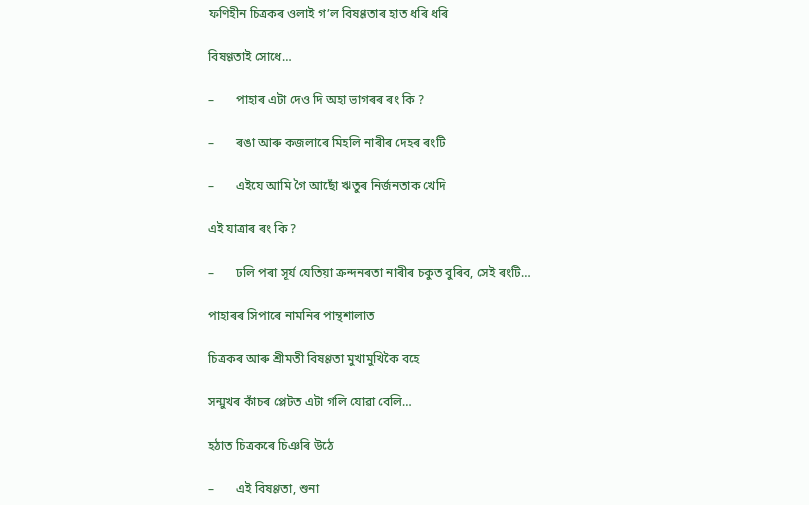ফণিহীন চিত্ৰকৰ ওলাই গ’ল বিষণ্ণতাৰ হাত ধৰি ধৰি

বিষণ্ণতাই সোধে…

–       পাহাৰ এটা দেও দি অহা ভাগৰৰ ৰং কি ?

–       ৰঙা আৰু কজলাৰে মিহলি নাৰীৰ দেহৰ ৰংটি

–       এইযে আমি গৈ আছোঁ ঋতুৰ নিৰ্জনতাক খেদি

এই যাত্ৰাৰ ৰং কি ?

–       ঢলি পৰা সূৰ্য যেতিয়া ক্ৰন্দনৰতা নাৰীৰ চকুত বুৰিব, সেই ৰংটি…

পাহাৰৰ সিপাৰে নামনিৰ পান্থশালাত

চিত্ৰকৰ আৰু শ্ৰীমতী বিষণ্ণতা মুখামুখিকৈ বহে

সন্মুখৰ কাঁচৰ প্লেটত এটা গলি যোৱা বেলি…

হঠাত চিত্ৰকৰে চিঞৰি উঠে

–       এই বিষণ্ণতা, শুনা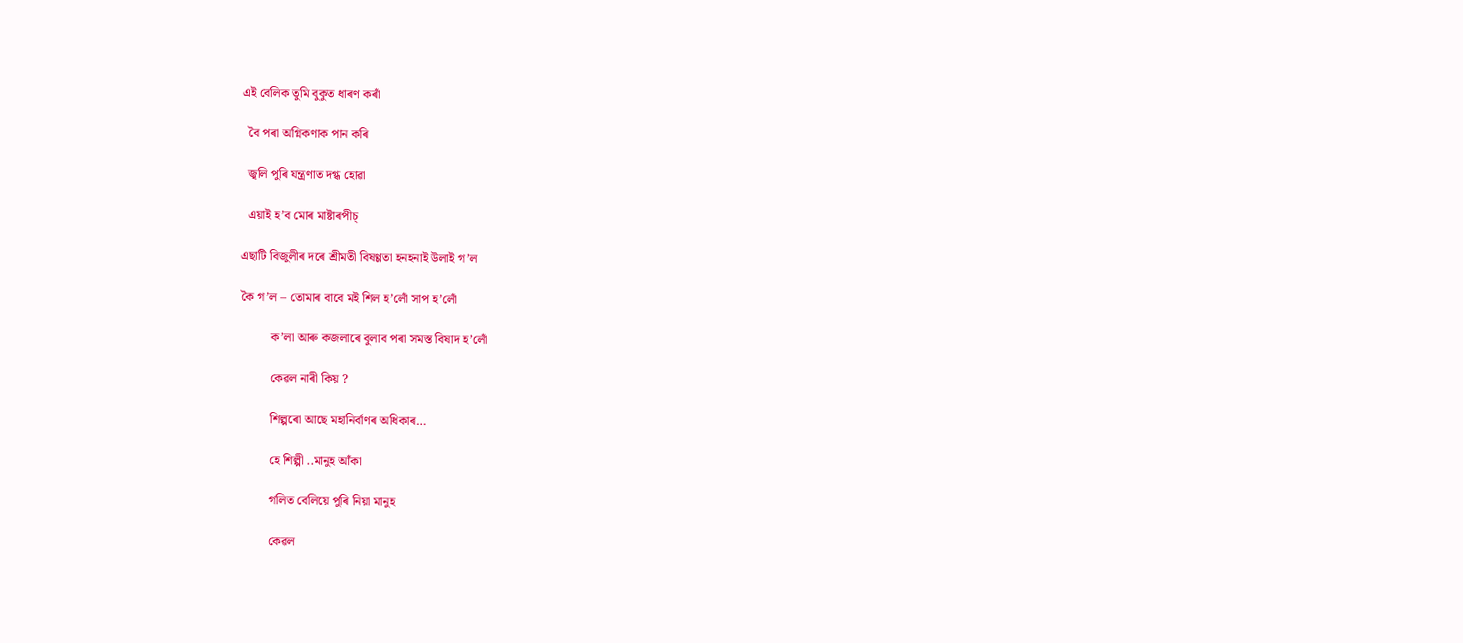এই বেলিক তুমি বুকুত ধাৰণ কৰাঁ

  বৈ পৰা অগ্নিকণাক পান কৰি

  জ্বলি পুৰি যন্ত্ৰণাত দগ্ধ হোৱা

  এয়াই হ’ব মোৰ মাষ্টাৰপীচ্

এছাটি বিজুলীৰ দৰে শ্ৰীমতী বিষণ্ণতা হনহনাই উলাই গ’ল

কৈ গ’ল – তোমাৰ বাবে মই শিল হ’লোঁ সাপ হ’লোঁ

          ক’লা আৰু কজলাৰে বুলাব পৰা সমস্ত বিষাদ হ’লোঁ

          কেৱল নাৰী কিয় ?

          শিল্পৰো আছে মহানিৰ্বাণৰ অধিকাৰ…

          হে শিল্পী ..মানুহ আঁকা

          গলিত বেলিয়ে পুৰি নিয়া মানুহ

          কেৱল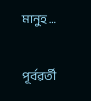মানুহ …

পূৰ্বৱৰ্তী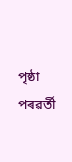পৃষ্ঠা পৰৱৰ্তী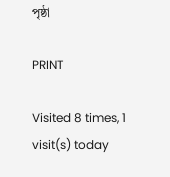পৃষ্ঠা

PRINT

Visited 8 times, 1 visit(s) today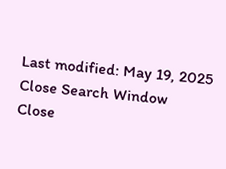Last modified: May 19, 2025
Close Search Window
Close